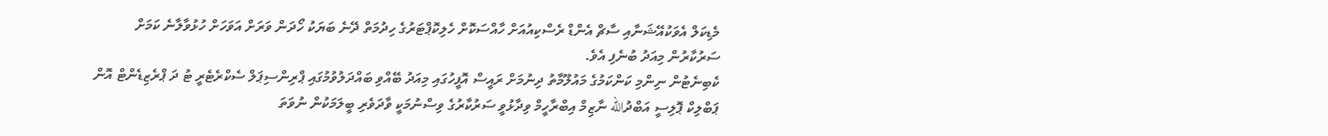މެޑިކަލް އެވަކުއޭޝަނާއި ސާޗް އެންޑް ރެސްކިއުއަށް ހާއްސަކޮށް ހެލިކޮޕްޓަރުގެ ހިދުމަތް ދޭނެ ބަޔަކު ހޯދަން ވަރަށް އަވަހަށް ހުޅުވާލާނެ ކަމަށް ސަރުކާރުން މިއަދު ބުނެފި އެވެ.
ކެބިނެޓުން ނިންމި ކަންކަމުގެ މައުލޫމާތު ދިނުމަށް ރައީސް އޮފީހުގައި މިއަދު ބޭއްވި ބައްދަލުވުމުގައި ޕްރިންސިޕަލް ސެކްރެޓެރީ ޓު ދަ ޕްރެޒިޑެންޓް އޮން ޕަބްލިކް ޕޮލިސީ އަބްދުالله ނާޒިމް އިބްރާހީމް ވިދާޅުވީ ސަރުކާރުގެ ވިސްނުމަކީ ވާދަވެރި ބީލަމަކުން ނުވަތަ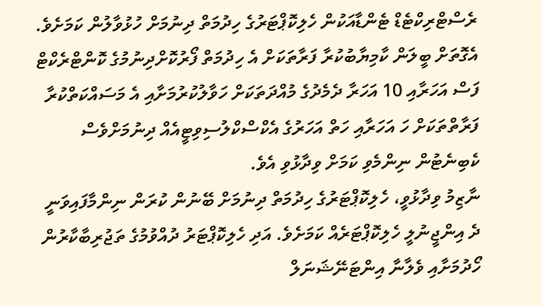ރެސްޓްރިކްޓެޑް ޓެންޑާއަކުން ހެލިކޮޕްޓަރުގެ ހިދުމަތް ދިނުމަށް ހުޅުވާލުން ކަމަށެވެ.
އެގޮތަށް ބީލަން ކާމިޔާބުކުރާ ފަރާތަކަށް އެ ހިދުމަތް ފޯރުކޮށްދިނުމުގެ ކޮންޓްރެކްޓް ފަސް އަހަރާއި 10 އަހަރާ ދެމެދުގެ މުއްދަތަކަށް ހަވާލުކުރުމަށާއި އެ މަސައްކަތްކުރާ ފަރާތްތަކަށް ހަ އަހަރާއި ހަތް އަހަރުގެ އެކްސްކްލުސިވިޓީއެއް ދިނުމަށްވެސް ކެބިނެޓުން ނިންމެވި ކަމަށް ވިދާޅުވި އެވެ.
ނާޒިމު ވިދާޅުވީ، ހެލިކޮޕްޓަރުގެ ހިދުމަތް ދިނުމަށް ބޭނުން ކުރަން ނިންމާފައިވަނީ ދެ އިންޖީނުލީ ހެލިކޮޕްޓަރެއް ކަމަށެވެ. އަދި ހެލިކޮޕްޓަރު ދުއްވުމުގެ ތަޖުރިބާކާރުން ހޯދުމަށާއި ވެލާނާ އިންޓަނޭޝަނަލް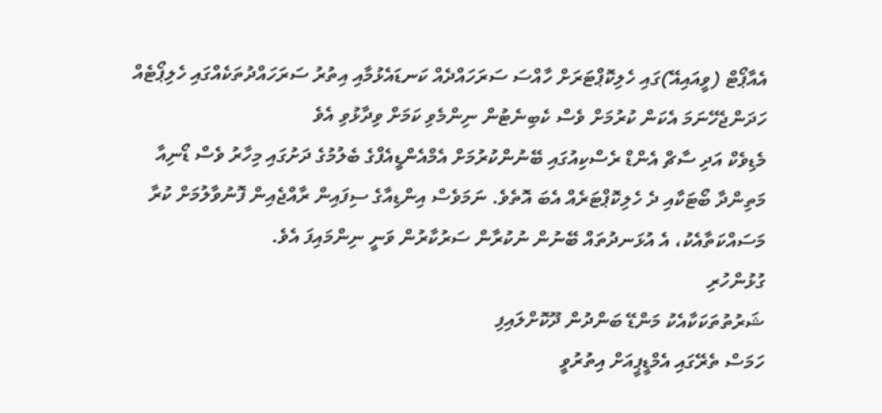އެއާޕޯޓް (ވީއައިއޭ)ގައި ހެލިކޮޕްޓަރަށް ހާއްސަ ސަރަހައްދެއް ކަނޑައެޅުމާއި އިތުރު ސަރަހައްދުތަކެއްގައި ހެލިޕޯޓެއް ހަދަންޖެހޭނަމަ އެކަން ކުރުމަށް ވެސް ކެބިނެޓުން ނިންމެވި ކަމަށް ވިދާޅުވި އެވެ
މެޑިވެކް އަދި ސާޗް އެންޑް ރެސްކިއުގައި ބޭނުންކުރުމަށް އެމްއެންޑީއެފްގެ ބެލުމުގެ ދަށުގައި މިހާރު ވެސް ޑޯނިއާ މަތިންދާ ބޯޓަކާއި ދެ ހެލިކޮޕްޓަރެއް އެބަ އޮތެވެ. ނަމަވެސް އިންޑިއާގެ ސިފައިން ރާއްޖެއިން ފޮނުވާލުމަށް ކުރާ މަސައްކަތާއެކު، އެ އުޅަނދުތައް ބޭނުން ނުކުރާން ސަރުކާރުން ވަނީ ނިންމައިފަ އެވެ.
ގުޅުންހުރި
ޝަރުތުތަކަކާއެކު މަންޑޭ ބަންދުން ދޫކޮށްލައިފި
ހަމަސް ތެރޭގައި އެމްޑީޕީއަށް އިތުރުވީ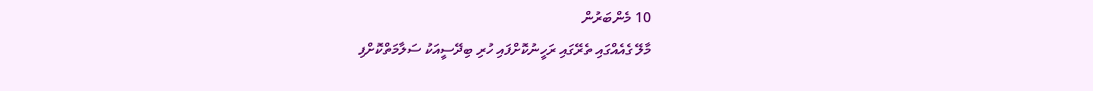10 މެންބަރުން
މާލޭ ގެއެއްގައި ތެރޭގައި ރަހީނުކޮށްފައި ހުރި ބިދޭސީއަކު ސަލާމަތްކޮށްފި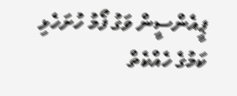ޕީއެންސީން ވަގު ފޯމު ހުށަހެޅި ކަމުގެ ހެއްކެތް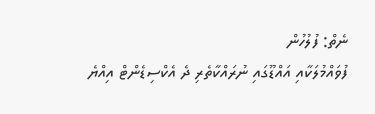ނެތް: ފުލުހުން
ފުވައްމުލަކާއި އައްޑޫގައި ނުރައްކާތެރި ދެ އެކްސިޑެންޓް އިއްޔެ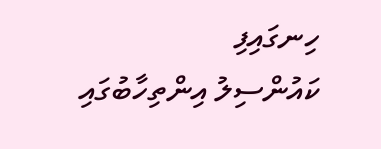ހިނގައިފި
ކައުންސިލު އިންތިހާބުގައި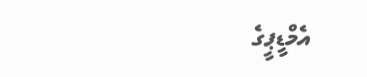އެމްޑީޕީގެ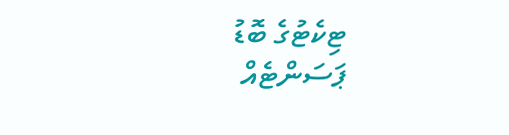ޓިކެޓުގެ ބޮޑު ޕަސަންޓެއް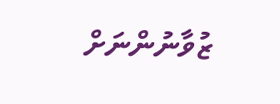ޒުވާނުންނަށް